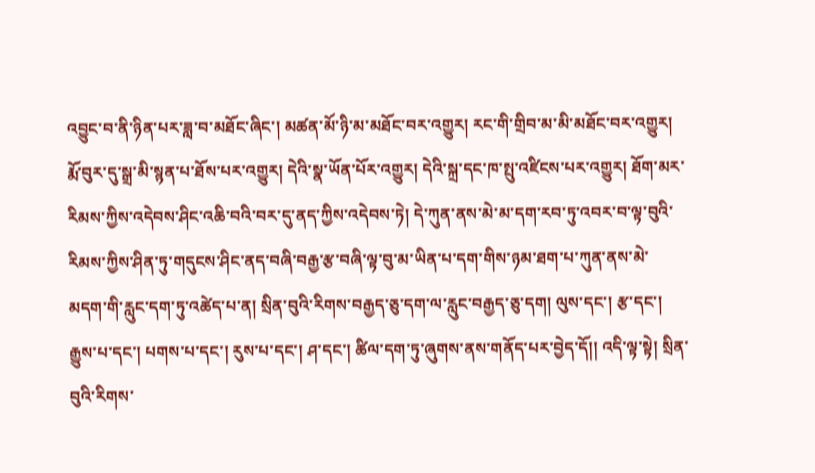འབྱུང་བ་ནི་ཉིན་པར་ཟླ་བ་མཐོང་ཞིང་། མཚན་མོ་ཉི་མ་མཐོང་བར་འགྱུར། རང་གི་གྲིབ་མ་མི་མཐོང་བར་འགྱུར། རྨོ་བུར་དུ་སྒྲ་མི་སྙན་པ་ཐོས་པར་འགྱུར། དེའི་སྣ་ཡོན་པོར་འགྱུར། དེའི་སྐྲ་དང་ཁ་སྤུ་འཛིངས་པར་འགྱུར། ཐོག་མར་རིམས་ཀྱིས་འདེབས་ཤིང་འཆི་བའི་བར་དུ་ནད་ཀྱིས་འདེབས་ཏེ། དེ་ཀུན་ནས་མེ་མ་དག་རབ་ཏུ་འབར་བ་ལྟ་བུའི་རིམས་ཀྱིས་ཤིན་ཏུ་གདུངས་ཤིང་ནད་བཞི་བརྒྱ་རྩ་བཞི་ལྟ་བུ་མ་ཡིན་པ་དག་གིས་ཉམ་ཐག་པ་ཀུན་ནས་མེ་མདག་གི་རླུང་དག་ཏུ་འཚེད་པ་ན། སྲིན་བུའི་རིགས་བརྒྱད་ཅུ་དག་ལ་རླུང་བརྒྱད་ཅུ་དག། ལུས་དང་། རྩ་དང་། རྒྱུས་པ་དང་། པགས་པ་དང་། རུས་པ་དང་། ཤ་དང་། ཚིལ་དག་ཏུ་ཞུགས་ནས་གནོད་པར་བྱེད་དོ།། འདི་ལྟ་སྟེ། སྲིན་བུའི་རིགས་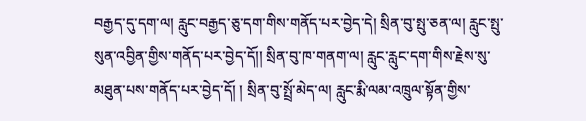བརྒྱད་དུ་དག་ལ། རླུང་བརྒྱད་ཅུ་དག་གིས་གནོད་པར་བྱེད་དེ། སྲིན་བུ་སྤུ་ཅན་ལ། རླུང་སྤུ་སུན་འབྱིན་གྱིས་གནོད་པར་བྱེད་དོ།། སྲིན་བུ་ཁ་གནག་ལ། རླུང་རླུང་དག་གིས་རྗེས་སུ་མཐུན་པས་གནོད་པར་བྱེད་དོ། ། སྲིན་བུ་སྤྲོ་མེད་ལ། རླུང་རྨི་ལམ་འཁྲུལ་སྟོན་གྱིས་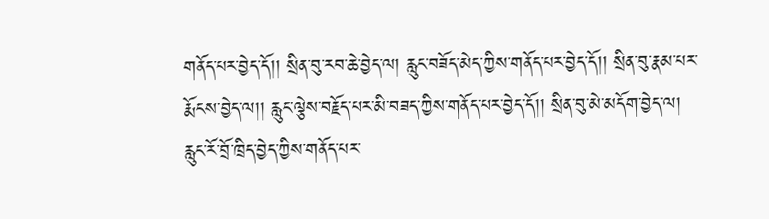གནོད་པར་བྱེད་དོ།། སྲིན་བུ་རབ་ཆེ་བྱེད་ལ། རླུང་བཟོད་མེད་ཀྱིས་གནོད་པར་བྱེད་དོ།། སྲིན་བུ་རྣམ་པར་རྨོངས་བྱེད་ལ།། རླུང་ལྕེས་བརྗོད་པར་མི་བཟད་ཀྱིས་གནོད་པར་བྱེད་དོ།། སྲིན་བུ་མེ་མདོག་བྱེད་ལ། རླུང་རོ་བྲོ་ཁྲིད་བྱེད་ཀྱིས་གནོད་པར་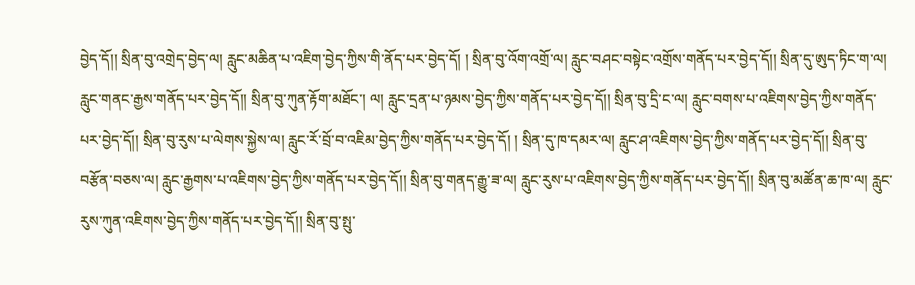བྱེད་དོ།། སྲིན་བུ་འགྲེད་བྱེད་ལ། རླུང་མཆིན་པ་འཇིག་བྱེད་ཀྱིས་གི་ནོད་པར་བྱེད་དོ། ། སྲིན་བུ་འོག་འགྲོ་ལ། རླུང་བཤང་བསྟེང་འགྲོས་གནོད་པར་བྱེད་དོ།། སྲིན་དུ་ཨུད་ཏིང་ག་ལ། རླུང་གནང་རྒྱས་གནོད་པར་བྱེད་དོ།། སྲིན་བུ་ཀུན་རྟོག་མཐོང་། ལ། རླུང་དྲན་པ་ཉམས་བྱེད་ཀྱིས་གནོད་པར་བྱེད་དོ།། སྲིན་བུ་དྲི་ང་ལ། རླུང་བགས་པ་འཇིགས་བྱེད་ཀྱིས་གནོད་པར་བྱེད་དོ།། སྲིན་བུ་རུས་པ་ལེགས་སྐྱེས་ལ། རླུང་རོ་བྲོ་བ་འཇིམ་བྱེད་ཀྱིས་གནོད་པར་བྱེད་དོ། ། སྲིན་དུ་ཁ་དམར་ལ། རླུང་ཤ་འཇིགས་བྱེད་ཀྱིས་གནོད་པར་བྱེད་དོ།། སྲིན་བུ་བརྩོན་བཅས་ལ། རླུང་རྒྱགས་པ་འཇིགས་བྱེད་ཀྱིས་གནོད་པར་བྱེད་དོ།། སྲིན་བུ་གནད་རྒྱུ་ཟ་ལ། རླུང་རུས་པ་འཇིགས་བྱེད་ཀྱིས་གནོད་པར་བྱེད་དོ།། སྲིན་བུ་མཚོན་ཆ་ཁ་ལ། རླུང་རུས་ཀུན་འཇིགས་བྱེད་ཀྱིས་གནོད་པར་བྱེད་དོ།། སྲིན་བུ་སྤུ་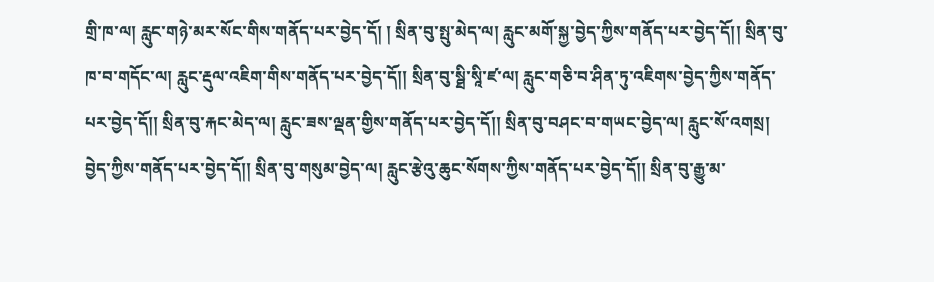གྲི་ཁ་ལ། རླུང་གཉེ་མར་སོང་གིས་གནོད་པར་བྱེད་དོ། ། སྲིན་བུ་སྤུ་མེད་ལ། རླུང་མགོ་སྐྱ་བྱེད་ཀྱིས་གནོད་པར་བྱེད་དོ།། སྲིན་བུ་ཁ་བ་གདོང་ལ། རླུང་རྡུལ་འཇིག་གིས་གནོད་པར་བྱེད་དོ།། སྲིན་བུ་སྠི་སཱི་ཛ་ལ། རླུང་གཅི་བ་ཤིན་ཏུ་འཇིགས་བྱེད་ཀྱིས་གནོད་པར་བྱེད་དོ།། སྲིན་བུ་རྐང་མེད་ལ། རླུང་ཟས་ལྡན་གྱིས་གནོད་པར་བྱེད་དོ།། སྲིན་བུ་བཤང་བ་གཡང་བྱེད་ལ། རླུང་སོ་འགསྲ། བྱེད་ཀྱིས་གནོད་པར་བྱེད་དོ།། སྲིན་བུ་གསུམ་བྱེད་ལ། རླུང་རྩེའུ་ཆུང་སོགས་ཀྱིས་གནོད་པར་བྱེད་དོ།། སྲིན་བུ་རྒྱུ་མ་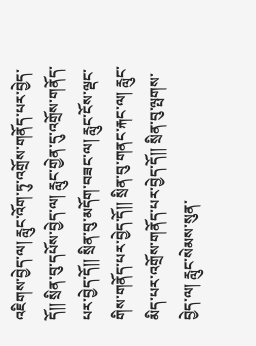འཇིགས་བྱེད་ལ། རླུང་འོག་ཏུ་འགྲོས་གནོད་པར་བྱེད་དོ།། སྲིན་བུ་དཔོས་བྱེད་ལ། རླུང་གྱེན་དུ་འགྲོས་གནོད་པར་བྱེད་དོ།། སྲིན་བུ་མདོག་བཟང་ལ། རླུང་ངོས་ལྡང་གིས་གནོད་པར་བྱེད་དོ།། སྲིན་བུ་གནང་རྐང་ལ། རླུང་མིད་པར་འགྲོས་གནོད་པར་བྱེད་དོ།། སྲིན་བུ་ལྤགས་བྱེད་ལ། རླུང་སེམས་སུན་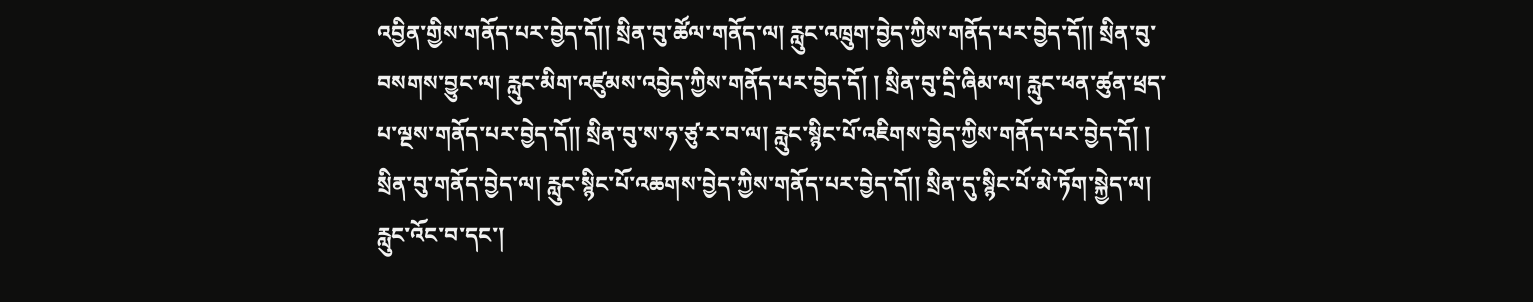འབྱིན་གྱིས་གནོད་པར་བྱེད་དོ།། སྲིན་བུ་ཚོལ་གནོད་ལ། རླུང་འཁྲུག་བྱེད་ཀྱིས་གནོད་པར་བྱེད་དོ།། སྲིན་བུ་བསགས་བྱུང་ལ། རླུང་མིག་འཛུམས་འབྱེད་ཀྱིས་གནོད་པར་བྱེད་དོ། ། སྲིན་བུ་དྲི་ཞིམ་ལ། རླུང་ཕན་ཚུན་ཕྲད་པ་ལྔས་གནོད་པར་བྱེད་དོ།། སྲིན་བུ་ས་ཧ་ཙུ་ར་བ་ལ། རླུང་སྙིང་པོ་འཇིགས་བྱེད་ཀྱིས་གནོད་པར་བྱེད་དོ། ། སྲིན་བུ་གནོད་བྱེད་ལ། རླུང་སྙིང་པོ་འཆགས་བྱེད་ཀྱིས་གནོད་པར་བྱེད་དོ།། སྲིན་དུ་སྙིང་པོ་མེ་ཏོག་སྐྱེད་ལ། རླུང་འོང་བ་དང་།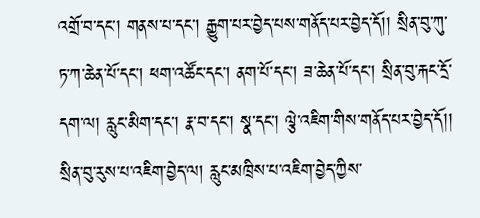འགྲོ་བ་དང་། གནས་པ་དང་། རྒྱུག་པར་བྱེད་པས་གནོད་པར་བྱེད་དོ།། སྲིན་བུ་ཀུ་ཏ་ཀ་ཆེན་པོ་དང་། ཕག་འཚོང་དང་། ནག་པོ་དང་། ཟ་ཆེན་པོ་དང་། སྲིན་བུ་རྐང་དྲོ་དག་ལ། རླུང་མིག་དང་། རྣ་བ་དང་། སྣ་དང་། ལྕེ་འཇིག་གིས་གནོད་པར་བྱེད་དོ།། སྲིན་བུ་རུས་པ་འཇིག་བྱེད་ལ། རླུང་མཁྲིས་པ་འཇིག་བྱེད་ཀྱིས་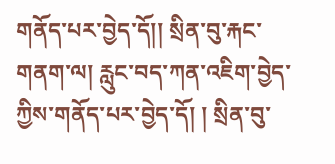གནོད་པར་བྱེད་དོ།། སྲིན་བུ་རྐང་གནག་ལ། རླུང་བད་ཀན་འཇིག་བྱེད་ཀྱིས་གནོད་པར་བྱེད་དོ། ། སྲིན་བུ་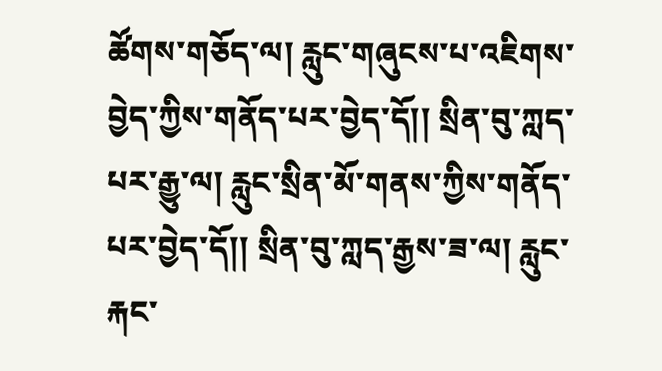ཚོགས་གཅོད་ལ། རླུང་གཞུངས་པ་འཇིགས་བྱེད་ཀྱིས་གནོད་པར་བྱེད་དོ།། སྲིན་བུ་ཀླད་པར་རྒྱུ་ལ། རླུང་སྲིན་མོ་གནས་ཀྱིས་གནོད་པར་བྱེད་དོ།། སྲིན་བུ་ཀླད་རྒྱས་ཟ་ལ། རླུང་རྐང་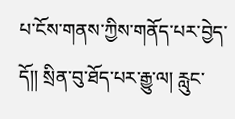པ་ངོས་གནས་ཀྱིས་གནོད་པར་བྱེད་དོ།། སྲིན་བུ་ཐོད་པར་རྒྱུ་ལ། རླུང་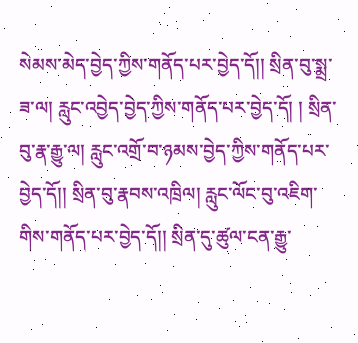སེམས་མེད་བྱེད་ཀྱིས་གནོད་པར་བྱེད་དོ།། སྲིན་བུ་སྨྲ་ཟ་ལ། རླུང་འབྱེད་བྱེད་ཀྱིས་གནོད་པར་བྱེད་དོ། ། སྲིན་བུ་རྣ་རྒྱུ་ལ། རླུང་འགྲོ་བ་ཉམས་བྱེད་ཀྱིས་གནོད་པར་བྱེད་དོ།། སྲིན་བུ་རྣབས་འཁྲིལ། རླུང་ལོང་བུ་འཇིག་གིས་གནོད་པར་བྱེད་དོ།། སྲིན་དུ་ཚུལ་ངན་རྒྱུ་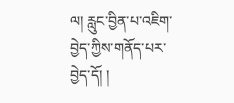ལ། རླུང་བྱིན་པ་འཇིག་བྱེད་ཀྱིས་གནོད་པར་བྱེད་དོ། །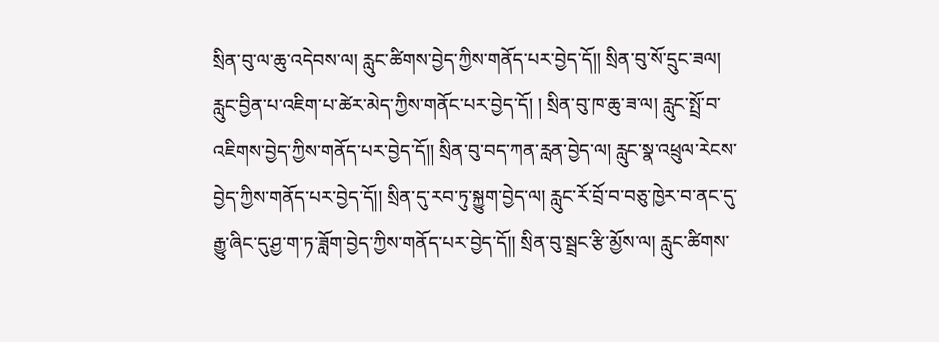སྲིན་བུ་ལ་ཆུ་འདེབས་ལ། རླུང་ཚིགས་བྱེད་ཀྱིས་གནོད་པར་བྱེད་དོ།། སྲིན་བུ་སོ་དྲུང་ཟལ། རླུང་བྱིན་པ་འཇིག་པ་ཚེར་མེད་ཀྱིས་གནོང་པར་བྱེད་དོ། ། སྲིན་བུ་ཁ་ཆུ་ཟ་ལ། རླུང་སྤྲོ་བ་འཇིགས་བྱེད་ཀྱིས་གནོད་པར་བྱེད་དོ།། སྲིན་བུ་བད་ཀན་རླན་བྱེད་ལ། རླུང་སྣ་འཕྲུལ་རེངས་བྱེད་ཀྱིས་གནོད་པར་བྱེད་དོ།། སྲིན་དུ་རབ་ཏུ་སྐྱུག་བྱེད་ལ། རླུང་རོ་བྲོ་བ་བཅུ་ཁྱེར་བ་ནང་དུ་རྒྱུ་ཞིང་དུ་ཤྱ་ག་ཏ་ཟློག་བྱེད་ཀྱིས་གནོད་པར་བྱེད་དོ།། སྲིན་བུ་སྦྲང་རྩི་མྱོས་ལ། རླུང་ཚིགས་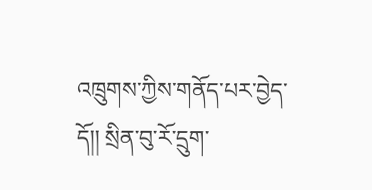འཁྲུགས་ཀྱིས་གནོད་པར་བྱེད་དོ།། སྲིན་བུ་རོ་དྲུག་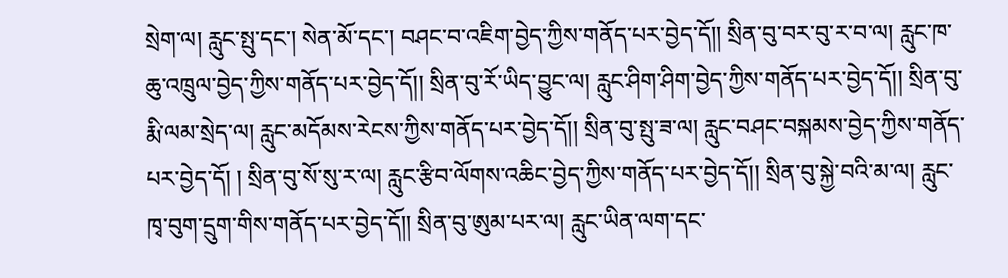སྲེག་ལ། རླུང་སྤུ་དང་། སེན་མོ་དང་། བཤང་བ་འཇིག་བྱེད་ཀྱིས་གནོད་པར་བྱེད་དོ།། སྲིན་བུ་བར་བུ་ར་བ་ལ། རླུང་ཁ་ཆུ་འཁྲུལ་བྱེད་ཀྱིས་གནོད་པར་བྱེད་དོ།། སྲིན་བུ་རོ་ཡིད་བྱུང་ལ། རླུང་ཤིག་ཤིག་བྱེད་ཀྱིས་གནོད་པར་བྱེད་དོ།། སྲིན་བུ་རྨི་ལམ་སྲེད་ལ། རླུང་མདོམས་རེངས་ཀྱིས་གནོད་པར་བྱེད་དོ།། སྲིན་བུ་སྤུ་ཟ་ལ། རླུང་བཤང་བསྐམས་བྱེད་ཀྱིས་གནོད་པར་བྱེད་དོ། ། སྲིན་བུ་སོ་སུ་ར་ལ། རླུང་རྩིབ་ལོགས་འཆིང་བྱེད་ཀྱིས་གནོད་པར་བྱེད་དོ།། སྲིན་བུ་སྐྱེ་བའི་མ་ལ། རླུང་ཁྭ་བུག་དྲུག་གིས་གནོད་པར་བྱེད་དོ།། སྲིན་བུ་ཨུམ་པར་ལ། རླུང་ཡིན་ལག་དང་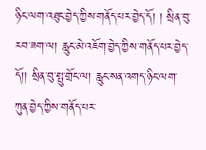ཉིང་ལག་འཐུང་བྱེད་ཀྱིས་གནོད་པར་བྱེད་དོ། ། སྲིན་བུ་རབ་ཟག་ལ། རླུང་མེ་འཇོག་བྱེད་ཀྱིས་གནོད་པར་བྱེད་དོ།། སྲིན་བུ་སྤུ་གྲོང་ལ། རླུང་སན་འགད་ཉིང་ལག་ཀུན་བྱེད་ཀྱིས་གནོད་པར་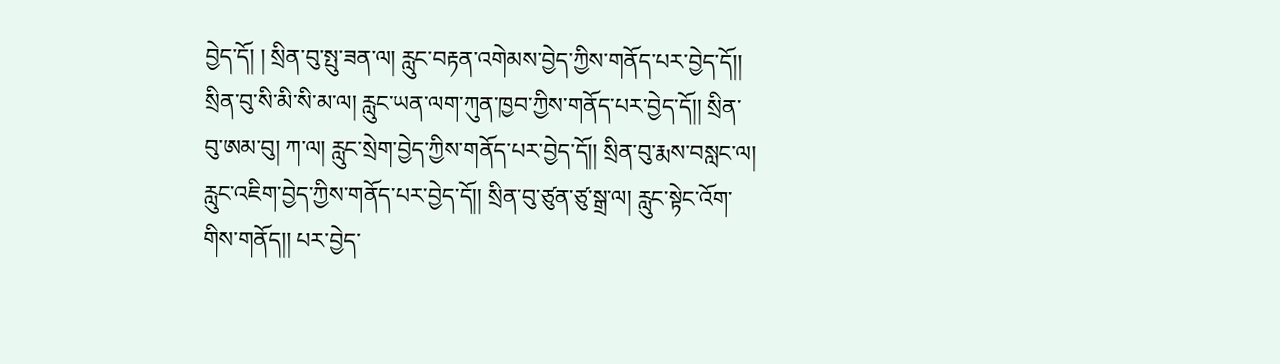བྱེད་དོ། ། སྲིན་བུ་སྤུ་ཟན་ལ། རླུང་བརྟན་འགེམས་བྱེད་ཀྱིས་གནོད་པར་བྱེད་དོ།། སྲིན་བུ་སི་མི་སི་མ་ལ། རླུང་ཡན་ལག་ཀུན་ཁྱབ་ཀྱིས་གནོད་པར་བྱེད་དོ།། སྲིན་བུ་ཨམ་བུ། ཀ་ལ། རླུང་སྲེག་བྱེད་ཀྱིས་གནོད་པར་བྱེད་དོ།། སྲིན་བུ་རྨས་བསླང་ལ། རླུང་འཇིག་བྱེད་ཀྱིས་གནོད་པར་བྱེད་དོ།། སྲིན་བུ་ཙུན་ཙུ་སྒྲ་ལ། རླུང་སྟེང་འོག་གིས་གནོད།། པར་བྱེད་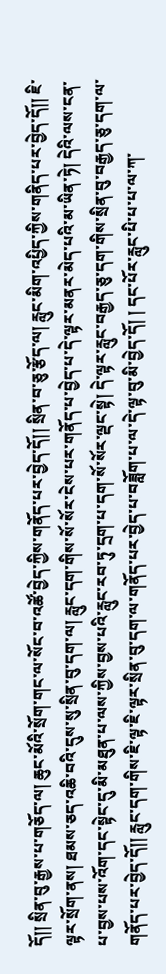དོ།། སྲིན་བུ་རྒྱས་པ་གཅོད་ལ། ཆུང་མོའི་སྲོག་གང་ལ་སོང་བ་འཚོ་བྱེད་ཀྱིས་གནོད་པར་བྱེད་དོ།། སྲིན་བ་ཅུ་རྩོད་ལ། རླུང་མིག་འཔྱིད་ཀྱིས་གནིད་པར་བྱེད་དོ།། ཇི་ལྟར་སྲོག་ནས། ཐམས་ཅད་འཆི་བའི་དུས་སུ་སྲིན་བུ་དག་ལ། རླུང་དག་གིས་སོ་སོར་ངེས་པར་གནོད་པ་བྱེད་པ་དེ་ལྟར་མནར་མེད་པའི་མ་ཡིན་ཏེ། དེའི་ལས་ངན་པ་བྱས་པས་འོག་དང་སྟེང་དུ་མི་མཐུན་པ་ལས་ཀྱིས་བྱས་པའི་རླུང་རབ་ཏུ་དྲག་པ་དག་སོ་སོར་ལྡང་སྟེ། དེ་ལྟར་རླུང་བརྒྱད་ཅུ་དག་གིས་སྲིན་བུ་བརྒྱད་ཅུ་དག་ལ་གནོད་པར་བྱེད་དོ།། རླུང་དག་གིས་ཇི་ལྟ་ཇི་ལྟར་སྲིན་བུ་དག་ལ་གནོད་པར་བྱེད་པ་བཟློག་པ་ལ་དེ་ལྟ་བུ་མི་བྱེད་དོ། ། དང་པོར་རླུང་པི་པ་པ་ལ་ཀ་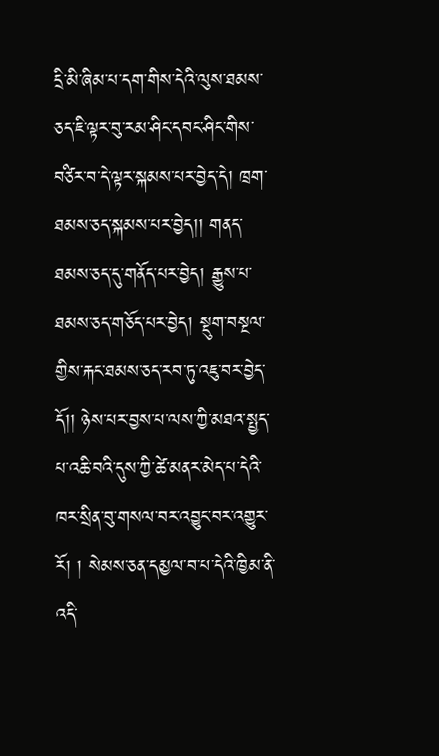དྲི་མི་ཞིམ་པ་དག་གིས་དེའི་ལུས་ཐམས་ཅད་ཇི་ལྟར་བུ་རམ་ཤིང་དབང་ཤིང་གིས་བཙིར་བ་དེ་ལྟར་སྐམས་པར་བྱེད་དེ། ཁྲག་ཐམས་ཅད་སྐམས་པར་བྱེད།། གནད་ཐམས་ཅད་དུ་གནོད་པར་བྱེད། རྒྱུས་པ་ཐམས་ཅད་གཅོད་པར་བྱེད། སྡུག་བསྔལ་གྱིས་རྐང་ཐམས་ཅད་རབ་ཏུ་འཇུ་བར་བྱེད་དོ།། ཉེས་པར་བྱས་པ་ལས་ཀྱི་མཐའ་སྤྱད་པ་འཆི་བའི་དུས་ཀྱི་ཚེ་མནར་མེད་པ་དེའི་ཁར་སྲིན་བུ་གསལ་བར་འབྱུང་བར་འགྱུར་རོ། ། སེམས་ཅན་དམྱལ་བ་པ་དེའི་ཁྱིམ་ནི་འདི་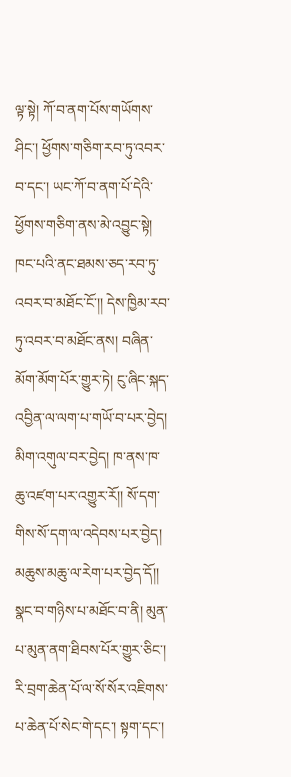ལྟ་སྟེ། ཀོ་བ་ནག་པོས་གཡོགས་ཤིང་། ཕྱོགས་གཅིག་རབ་ཏུ་འབར་བ་དང་། ཡང་ཀོ་བ་ནག་པོ་དེའི་ཕྱོགས་གཅིག་ནས་མེ་འབྱུང་སྟེ། ཁང་པའི་ནང་ཐམས་ཅད་རབ་ཏུ་འབར་བ་མཐོང་ངོ་།། དེས་ཁྱིམ་རབ་ཏུ་འབར་བ་མཐོང་ནས། བཞིན་མོག་མོག་པོར་གྱུར་ཏེ། ངུ་ཞིང་སྐད་འབྱིན་ལ་ལག་པ་གཡོ་བ་པར་བྱེད། མིག་འགུལ་བར་བྱེད། ཁ་ནས་ཁ་ཆུ་འཛག་པར་འགྱུར་རོ།། སོ་དག་གིས་སོ་དག་ལ་འདེབས་པར་བྱེད། མཆུས་མཆུ་ལ་རེག་པར་བྱེད་དོ།། སྣང་བ་གཉིས་པ་མཐོང་བ་ནི། མུན་པ་མུན་ནག་ཐིབས་པོར་གྱུར་ཅིང་། རི་བྲག་ཆེན་པོ་ལ་སོ་སོར་འཇིགས་པ་ཆེན་པོ་སེང་གེ་དང་། སྟག་དང་།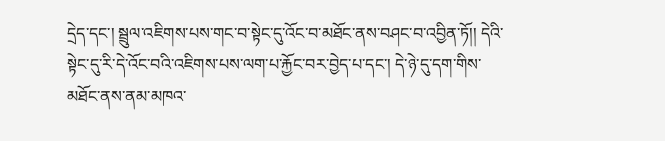དྲེད་དང་། སྦྲུལ་འཇིགས་པས་གང་བ་སྟེང་དུ་འོང་བ་མཐོང་ནས་བཤང་བ་འབྱིན་ཏོ།། དེའི་སྟེང་དུ་རི་དེ་འོང་བའི་འཇིགས་པས་ལག་པ་རྐྱོང་བར་བྱེད་པ་དང་། དེ་ཉེ་དུ་དག་གིས་མཐོང་ནས་ནམ་མཁའ་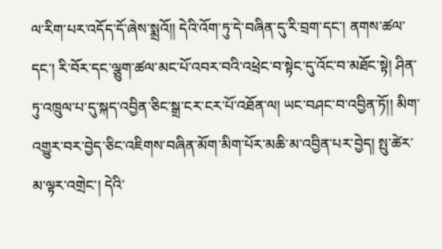ལ་རིག་པར་འདོད་དོ་ཞེས་སྨྲའོ།། དེའི་འོག་ཏུ་དེ་བཞིན་དུ་རི་བྲག་དང་། ནགས་ཚལ་དང་། རི་བོར་དང་ལྕུག་ཚལ་མང་པོ་འབར་བའི་འཕྲེང་བ་སྟེང་དུ་འོང་བ་མཐོང་སྟེ། ཤིན་ཏུ་འཁྲུལ་པ་དུ་སྐད་འབྱིན་ཅིང་སྒྲ་ངར་ངར་པོ་འཐོན་ལ། ཡང་བཤང་བ་འབྱིན་ཏོ།། མིག་འགྱུར་བར་བྱེད་ཅིང་འཇིགས་བཞིན་མོག་མིག་པོར་མཆི་མ་འབྱིན་པར་བྱེད། སྤུ་ཚེར་མ་ལྟར་འགྲེང་། དེའི་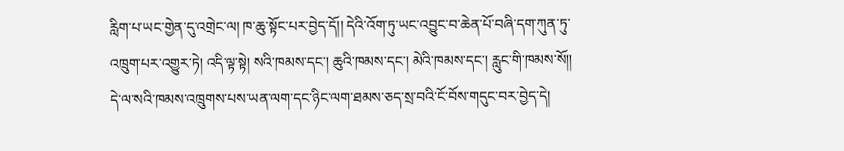རླིག་པ་ཡང་གྱེན་དུ་འགྲེང་ལ། ཁ་ཆུ་སྟོང་པར་བྱེད་དོ།། དེའི་འོག་ཏུ་ཡང་འབྱུང་བ་ཆེན་པོ་བཞི་དག་ཀུན་ཏུ་འཁྲུག་པར་འགྱུར་ཏེ། འདི་ལྟ་སྟེ། སའི་ཁམས་དང་། ཆུའི་ཁམས་དང་། མེའི་ཁམས་དང་། རླུང་གི་ཁམས་སོ།། དེ་ལ་སའི་ཁམས་འཁྲུགས་པས་ཡན་ལག་དང་ཉིང་ལག་ཐམས་ཅད་སྲ་བའི་ངོ་བོས་གདུང་བར་བྱེད་དེ།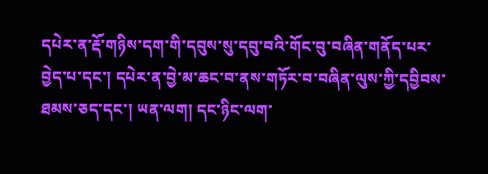དཔེར་ན་རྡོ་གཉིས་དག་གི་དབུས་སུ་དབུ་བའི་གོང་བུ་བཞིན་གནོད་པར་བྱེད་པ་དང་། དཔེར་ན་བྱེ་མ་ཆང་བ་ནས་གཏོར་བ་བཞིན་ལུས་ཀྱི་དབྱིབས་ཐམས་ཅད་དང་། ཡན་ལག། དང་ཉིང་ལག་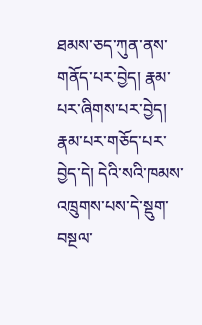ཐམས་ཅད་ཀུན་ནས་གནོད་པར་བྱེད། རྣམ་པར་ཞིགས་པར་བྱེད། རྣམ་པར་གཅོད་པར་བྱེད་དེ། དེའི་སའི་ཁམས་འཁྲུགས་པས་དེ་སྡུག་བསྔལ་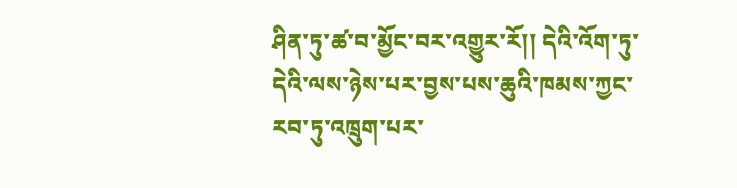ཤིན་ཏུ་ཚ་བ་མྱོང་བར་འགྱུར་རོ།། དེའི་འོག་ཏུ་དེའི་ལས་ཉེས་པར་བྱས་པས་ཆུའི་ཁམས་ཀྱང་རབ་ཏུ་འཁྲུག་པར་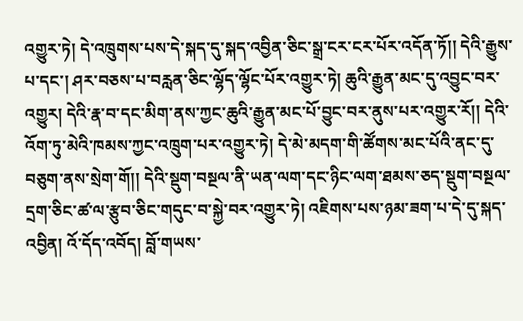འགྱུར་ཏེ། དེ་འཁྲུགས་པས་དེ་སྐད་དུ་སྐད་འབྱིན་ཅིང་སྒྲ་ངར་ངར་པོར་འདོན་ཏོ།། དེའི་རྒྱུས་པ་དང་། ཤར་བཅས་པ་བརླན་ཅིང་ལྷོད་ལྷོང་པོར་འགྱུར་ཏེ། ཆུའི་རྒྱུན་མང་དུ་འབྱུང་བར་འགྱུར། དེའི་རྣ་བ་དང་མིག་ནས་ཀྱང་ཆུའི་རྒྱུན་མང་པོ་བྱུང་བར་ནུས་པར་འགྱུར་རོ།། དེའི་འོག་ཏུ་མེའི་ཁམས་ཀྱང་འཁྲུག་པར་འགྱུར་ཏེ། དེ་མེ་མདག་གི་ཚོགས་མང་པོའི་ནང་དུ་བཅུག་ནས་སྲེག་གོ།། དེའི་སྡུག་བསྔལ་ནི་ཡན་ལག་དང་ཉིང་ལག་ཐམས་ཅད་སྡུག་བསྔལ་དྲག་ཅིང་ཚ་ལ་རྩུབ་ཅིང་གདུང་བ་སྐྱེ་བར་འགྱུར་ཏེ། འཇིགས་པས་ཉམ་ཟག་པ་དེ་དུ་སྐད་འབྱིན། འོ་དོད་འབོད། བློ་གཡས་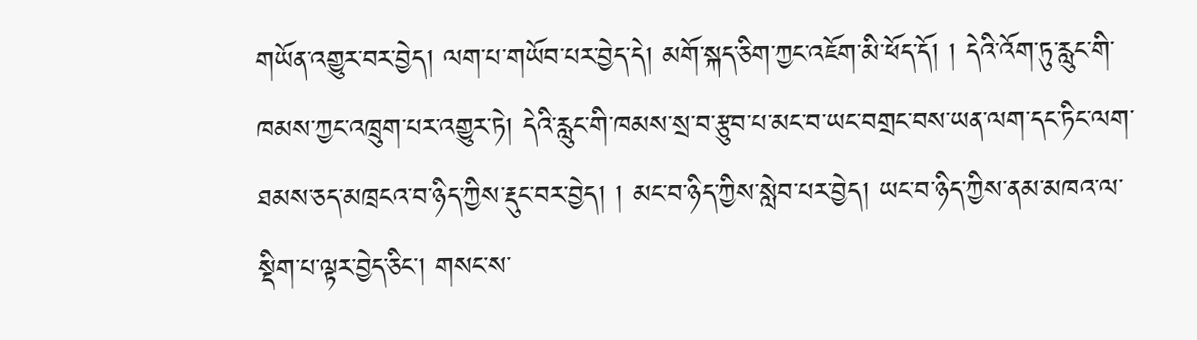གཡོན་འགྱུར་བར་བྱེད། ལག་པ་གཡོབ་པར་བྱེད་དེ། མགོ་སྐད་ཅིག་ཀྱང་འཇོག་མི་ཕོད་དོ། ། དེའི་འོག་ཏུ་རླུང་གི་ཁམས་ཀྱང་འཁྲུག་པར་འགྱུར་ཏེ། དེའི་རླུང་གི་ཁམས་སྲ་བ་རྩུབ་པ་མང་བ་ཡང་བགྲང་བས་ཡན་ལག་དང་ཏིང་ལག་ཐམས་ཅད་མཁྲངའ་བ་ཉིད་ཀྱིས་རྡུང་བར་བྱེད། ། མང་བ་ཉིད་ཀྱིས་སླེབ་པར་བྱེད། ཡང་བ་ཉིད་ཀྱིས་ནམ་མཁའ་ལ་སྡིག་པ་ལྟར་བྱེད་ཅིང་། གསང་ས་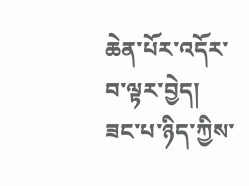ཆེན་པོར་འདོར་བ་ལྟར་བྱེད། ཟང་པ་ཉིད་ཀྱིས་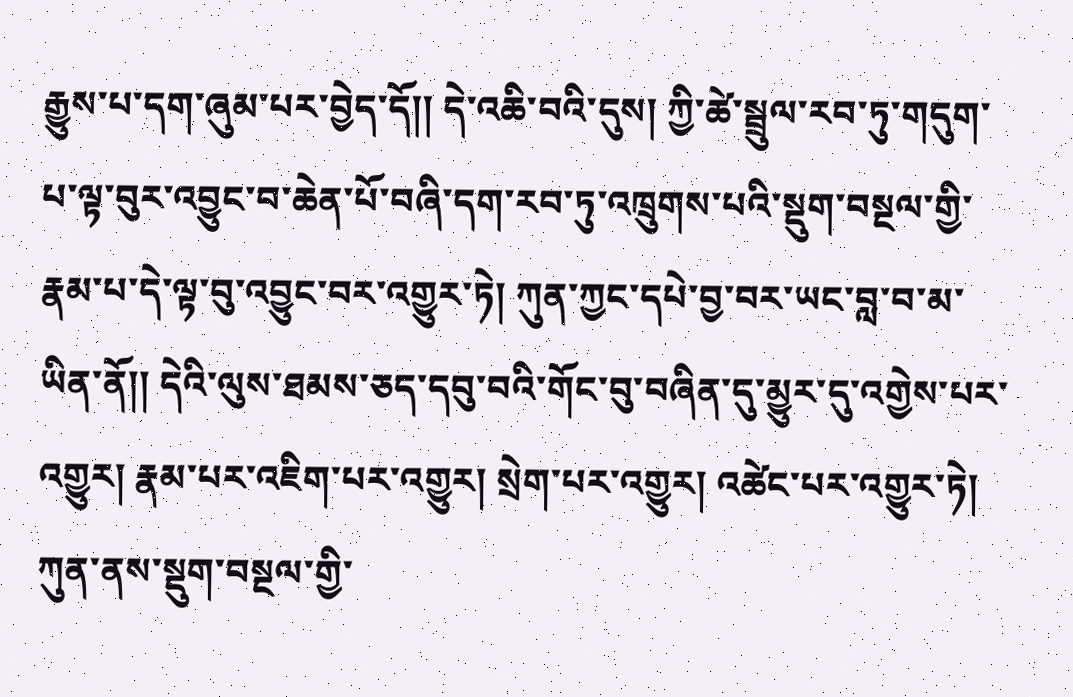རྒྱུས་པ་དག་ཞུམ་པར་བྱེད་དོ།། དེ་འཆི་བའི་དུས། ཀྱི་ཚེ་སྦྲུལ་རབ་ཏུ་གདུག་པ་ལྟ་བུར་འབྱུང་བ་ཆེན་པོ་བཞི་དག་རབ་ཏུ་འཁྲུགས་པའི་སྡུག་བསྔལ་གྱི་རྣམ་པ་དེ་ལྟ་བུ་འབྱུང་བར་འགྱུར་ཏེ། ཀུན་ཀྱང་དཔེ་བྱ་བར་ཡང་བླ་བ་མ་ཡིན་ནོ།། དེའི་ལུས་ཐམས་ཅད་དབུ་བའི་གོང་བུ་བཞིན་དུ་མྱུར་དུ་འགྱེས་པར་འགྱུར། རྣམ་པར་འཇིག་པར་འགྱུར། སྲེག་པར་འགྱུར། འཚེང་པར་འགྱུར་ཏེ། ཀུན་ནས་སྡུག་བསྔལ་གྱི་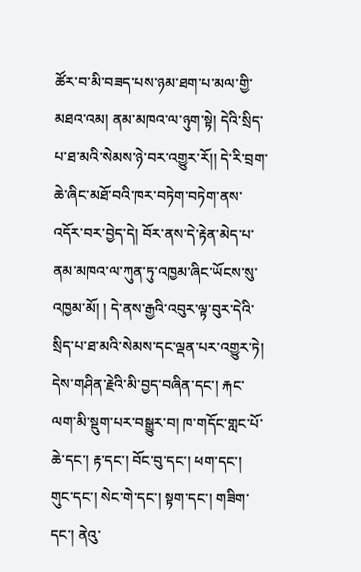ཚོར་བ་མི་བཟད་པས་ཉམ་ཐག་པ་མལ་གྱི་མཐའ་འམ། ནམ་མཁའ་ལ་ཉུག་སྟེ། དེའི་སྲིད་པ་ཐ་མའི་སེམས་ཉེ་བར་འགྱུར་རོ།། དེ་རི་བྲག་ཆེ་ཞིང་མཐོ་བའི་ཁར་བཏེག་བཏེག་ནས་འདོར་བར་བྱེད་དེ། བོར་ནས་དེ་རྟེན་མེད་པ་ནམ་མཁའ་ལ་ཀུན་ཏུ་འཁྱམ་ཞིང་ཡོངས་སུ་འཁྱམ་མོ། ། དེ་ནས་རྒྱའི་འབུར་ལྟ་བུར་དེའི་སྲིད་པ་ཐ་མའི་སེམས་དང་ལྡན་པར་འགྱུར་ཏེ། དེས་གཤིན་རྗེའི་མི་བྱད་བཞིན་དང་། རྐང་ལག་མི་སྡུག་པར་བསྒྱུར་བ། ཁ་གདོང་གླང་པོ་ཆེ་དང་། རྟ་དང་། བོང་བུ་དང་། ཕག་དང་། གུང་དང་། སེང་གེ་དང་། སྟག་དང་། གཟིག་དང་། ནེའུ་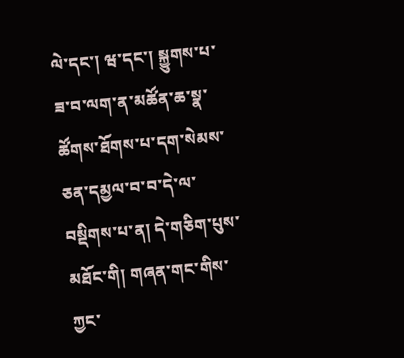ལེ་དང་། ཝ་དང་། སྐྱུགས་པ་ཟ་བ་ལག་ན་མཚོན་ཆ་སྣ་ཚོགས་ཐོགས་པ་དག་སེམས་ཅན་དམྱལ་བ་བ་དེ་ལ་བསྡིགས་པ་ན། དེ་གཅིག་པུས་མཐོང་གི། གཞན་གང་གིས་ཀྱང་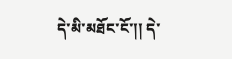དེ་མི་མཐོང་ངོ་།། དེ་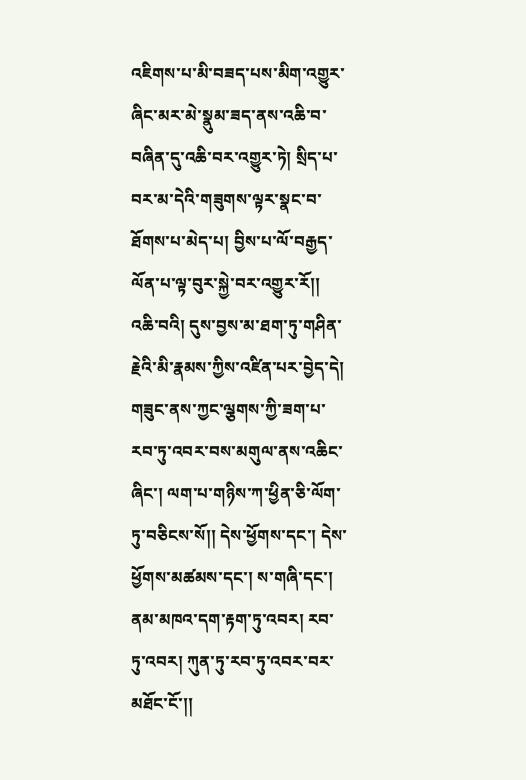འཇིགས་པ་མི་བཟད་པས་མིག་འགྱུར་ཞིང་མར་མེ་སྣུམ་ཟད་ནས་འཆི་བ་བཞིན་དུ་འཆི་བར་འགྱུར་ཏེ། སྲིད་པ་བར་མ་དེའི་གཟུགས་ལྟར་སྣང་བ་ཐོགས་པ་མེད་པ། བྱིས་པ་ལོ་བརྒྱད་ལོན་པ་ལྟ་བུར་སྐྱེ་བར་འགྱུར་རོ།། འཆི་བའི། དུས་བྱས་མ་ཐག་ཏུ་གཤིན་རྗེའི་མི་རྣམས་ཀྱིས་འཛིན་པར་བྱེད་དེ། གཟུང་ནས་ཀྱང་ལྕགས་ཀྱི་ཟག་པ་རབ་ཏུ་འབར་བས་མགུལ་ནས་འཆིང་ཞིང་། ལག་པ་གཉིས་ཀ་ཕྱིན་ཅི་ལོག་ཏུ་བཅིངས་སོ།། དེས་ཕྱོགས་དང་། དེས་ཕྱོགས་མཚམས་དང་། ས་གཞི་དང་། ནམ་མཁའ་དག་རྟག་ཏུ་འབར། རབ་ཏུ་འབར། ཀུན་ཏུ་རབ་ཏུ་འབར་བར་མཐོང་ངོ་།།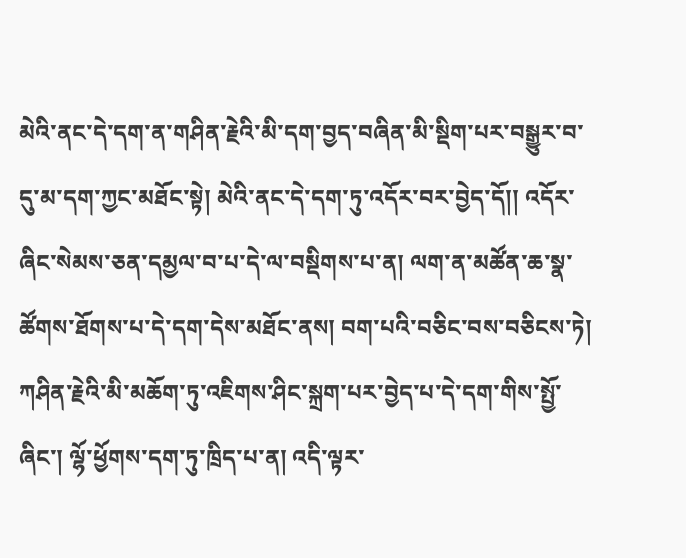མེའི་ནང་དེ་དག་ན་གཤིན་རྗེའི་མི་དག་བྱད་བཞིན་མི་སྡིག་པར་བསྒྱུར་བ་དུ་མ་དག་ཀྱང་མཐོང་སྟེ། མེའི་ནང་དེ་དག་ཏུ་འདོར་བར་བྱེད་དོ།། འདོར་ཞིང་སེམས་ཅན་དམྱལ་བ་པ་དེ་ལ་བསྡིགས་པ་ན། ལག་ན་མཚོན་ཆ་སྣ་ཚོགས་ཐོགས་པ་དེ་དག་དེས་མཐོང་ནས། བག་པའི་བཅིང་བས་བཅིངས་ཏེ། ཀཤིན་རྗེའི་མི་མཆོག་ཏུ་འཇིགས་ཤིང་སྐྲག་པར་བྱེད་པ་དེ་དག་གིས་སྤྱོ་ཞིང་། ལྷོ་ཕྱོགས་དག་ཏུ་ཁྲིད་པ་ན། འདི་ལྟར་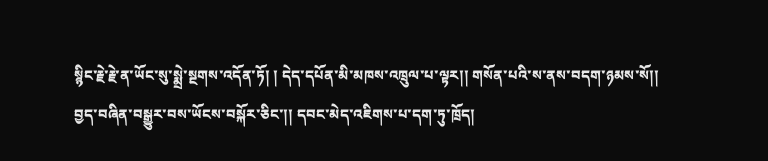སྙིང་རྗེ་རྗེ་ན་ཡོང་སུ་སྨྲེ་སྔགས་འདོན་ཏོ། ། དེད་དཔོན་མི་མཁས་འཁྲུལ་པ་ལྟར།། གསོན་པའི་ས་ནས་བདག་ཉམས་སོ།། བྱད་བཞིན་བསྒྱུར་བས་ཡོངས་བསྐོར་ཅིང་།། དབང་མེད་འཇིགས་པ་དག་ཏུ་ཁྲོད།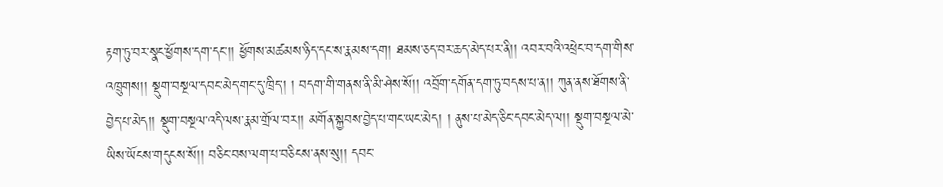རྟག་ཏུ་བར་སྣང་ཕྱོགས་དག་དང་།། ཕྱོགས་མཚམས་ཉིད་དང་ས་རྣམས་དག། ཐམས་ཅད་བར་ཆད་མེད་པར་ནི།། འབར་བའི་འཕྲེང་བ་དག་གིས་འཁྲུགས།། སྡུག་བསྔལ་དབང་མེད་གང་དུ་ཁྲིད་། ། བདག་གི་གནས་ནི་མི་ཤེས་སོ།། འབྲོག་དགོན་དག་ཏུ་བདས་པ་ན།། ཀུན་ནས་ཐོགས་ནི་བྱེད་པ་མེད།། སྡུག་བསྔལ་འདི་ལས་རྣམ་གྲོལ་བར།། མགོན་སྐྱབས་བྱེད་པ་གང་ཡང་མེད། ། ནུས་པ་མེད་ཅིང་དབང་མེད་ལ།། སྡུག་བསྔལ་མེ་ཡིས་ཡོངས་གདུངས་སོ།། བཅིང་བས་ལག་པ་བཅིངས་ནས་སུ།། དབང་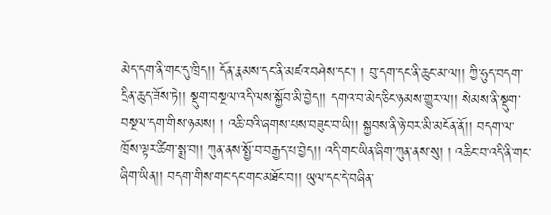མེད་དག་ནི་གང་དུ་ཁྲིད།། དོན་རྣམས་དང་ནི་མཛའ་བཤེས་དང་། ། བུ་དག་དང་ནི་ཆུང་མ་ལ།། ཀྱི་ཧུད་བདག་དྲིན་ཆུད་ཟོས་ཏེ།། སྡུག་བསྔལ་འདི་ལས་སྐྱོབ་མི་བྱེད།། དགའ་བ་མེད་ཅིང་ཉམས་གྱུར་ལ།། སེམས་ནི་སྡུག་བསྔལ་དག་གིས་ཉམས། ། འཆི་བའི་ཞགས་པས་བཟུང་བ་ཡི།། སྐྱབས་ནི་ཉེ་བར་མི་མངོན་ནོ།། བདག་ལ་ཁྲོས་ལྟར་ཚིག་སྨྲ་བ།། ཀུན་ནས་སྤྱོ་བ་བརྒྱད་པ་བྱེད།། འདི་གང་ཡིན་ཞིག་ཀུན་ནས་སུ། ། འཆིང་བ་འདི་ནི་གང་ཞིག་ཡིན།། བདག་གིས་གང་དང་གང་མཐོང་བ།། ཡུལ་དང་དེ་བཞིན་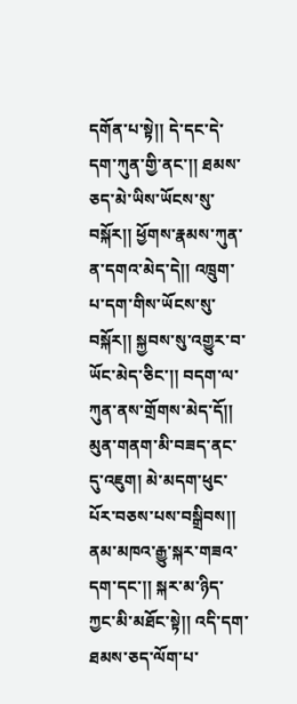དགོན་པ་སྟེ།། དེ་དང་དེ་དག་ཀུན་གྱི་ནང་།། ཐམས་ཅད་མེ་ཡིས་ཡོངས་སུ་བསྐོར།། ཕྱོགས་རྣམས་ཀུན་ན་དགའ་མེད་དེ།། འཁྲུག་པ་དག་གིས་ཡོངས་སུ་བསྐོར།། སྐྱབས་སུ་འགྱུར་བ་ཡོང་མེད་ཅིང་།། བདག་ལ་ཀུན་ནས་གྲོགས་མེད་དོ།། མུན་གནག་མི་བཟད་ནང་དུ་འཇུག། མེ་མདག་ཕུང་པོར་བཅས་པས་བསྒྲིབས།། ནམ་མཁའ་རྒྱུ་སྐར་གཟའ་དག་དང་།། སྐར་མ་ཉིད་ཀྱང་མི་མཐོང་སྟེ།། འདི་དག་ཐམས་ཅད་ལོག་པ་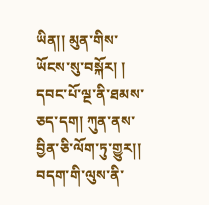ཡིན།། མུན་གིས་ཡོངས་སུ་བསྐོར། ། དབང་པོ་ལྔ་ནི་ཐམས་ཅད་དག། ཀུན་ནས་བྱིན་ཅི་ལོག་ཏུ་གྱུར།། བདག་གི་ལུས་ནི་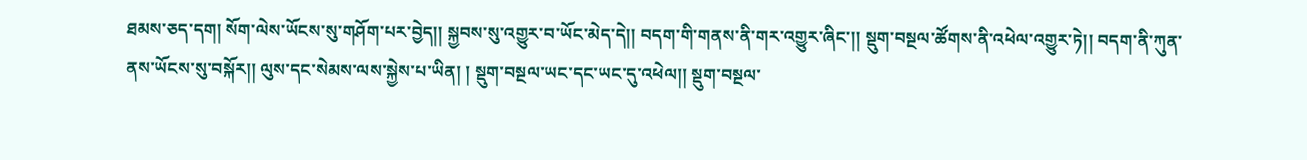ཐམས་ཅད་དག། སོག་ལེས་ཡོངས་སུ་གཤོག་པར་བྱེད།། སྐྱབས་སུ་འགྱུར་བ་ཡོང་མེད་དེ།། བདག་གི་གནས་ནི་གར་འགྱུར་ཞིང་།། སྡུག་བསྔལ་ཚོགས་ནི་འཕེལ་འགྱུར་ཏེ།། བདག་ནི་ཀུན་ནས་ཡོངས་སུ་བསྐོར།། ལུས་དང་སེམས་ལས་སྐྱེས་པ་ཡིན། ། སྡུག་བསྔལ་ཡང་དང་ཡང་དུ་འཕེལ།། སྡུག་བསྔལ་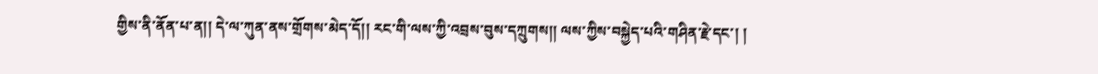གྱིས་ནི་ནོན་པ་ན།། དེ་ལ་ཀུན་ནས་གྲོགས་མེད་དོ།། རང་གི་ལས་ཀྱི་འབྲས་བུས་དཀྲུགས།། ལས་ཀྱིས་བསྐྱེད་པའི་གཤིན་རྗེ་དང་། །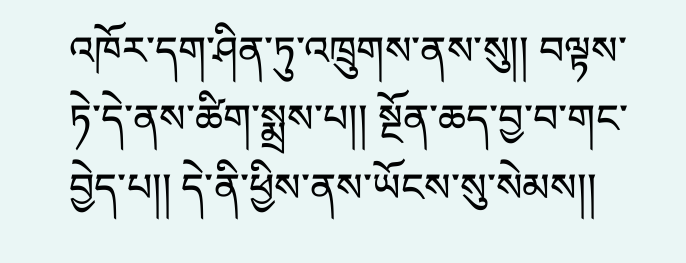འཁོར་དག་ཤིན་ཏུ་འཁྲུགས་ནས་སུ།། བལྟས་ཏེ་དེ་ནས་ཚིག་སྨྲས་པ།། སྔོན་ཆད་བྱ་བ་གང་བྱེད་པ།། དེ་ནི་ཕྱིས་ནས་ཡོངས་སུ་སེམས།།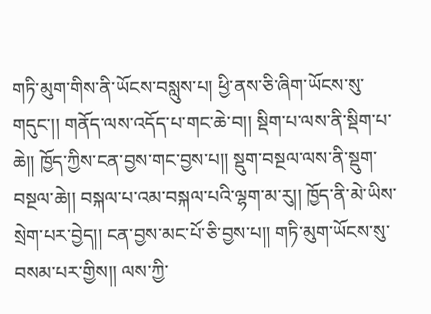གཏི་མུག་གིས་ནི་ཡོངས་བསླུས་པ། ཕྱི་ནས་ཅི་ཞིག་ཡོངས་སུ་གདུང་།། གནོད་ལས་འདོད་པ་གང་ཆེ་བ།། སྡིག་པ་ལས་ནི་སྡིག་པ་ཆེ།། ཁྱོད་ཀྱིས་ངན་བྱས་གང་བྱས་པ།། སྡུག་བསྔལ་ལས་ནི་སྡུག་བསྔལ་ཆེ།། བསྐལ་པ་འམ་བསྐལ་པའི་ལྷག་མ་རུ།། ཁྱོད་ནི་མེ་ཡིས་སྲེག་པར་བྱེད།། ངན་བྱས་མང་པོ་ཅི་བྱས་པ།། གཏི་མུག་ཡོངས་སུ་བསམ་པར་གྱིས།། ལས་ཀྱི་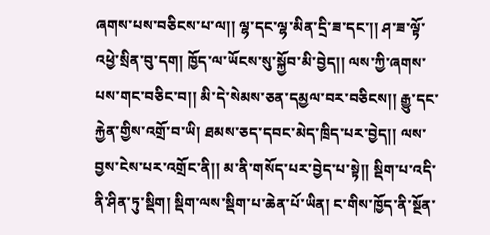ཞགས་པས་བཅིངས་པ་ལ།། ལྷ་དང་ལྷ་མིན་དྲི་ཟ་དང་།། ཤ་ཟ་ལྟོ་འཕྱེ་སྲིན་བུ་དག། ཁྱོད་ལ་ཡོངས་སུ་སྐྱོབ་མི་བྱེད།། ལས་ཀྱི་ཞགས་པས་གང་བཅིང་བ།། མི་དེ་སེམས་ཅན་དམྱལ་བར་བཅིངས།། རྒྱུ་དང་རྐྱེན་གྱིས་འགྲོ་བ་ཡི། ཐམས་ཅད་དབང་མེད་ཁྲིད་པར་བྱེད།། ལས་བྱས་ངེས་པར་འགྲོང་ནི།། མ་ནི་གསོད་པར་བྱེད་པ་སྟེ།། སྡིག་པ་འདི་ནི་ཤིན་ཏུ་སྡིག། སྡིག་ལས་སྡིག་པ་ཆེན་པོ་ཡིན། ང་གིས་ཁྱོད་ནི་སྔོན་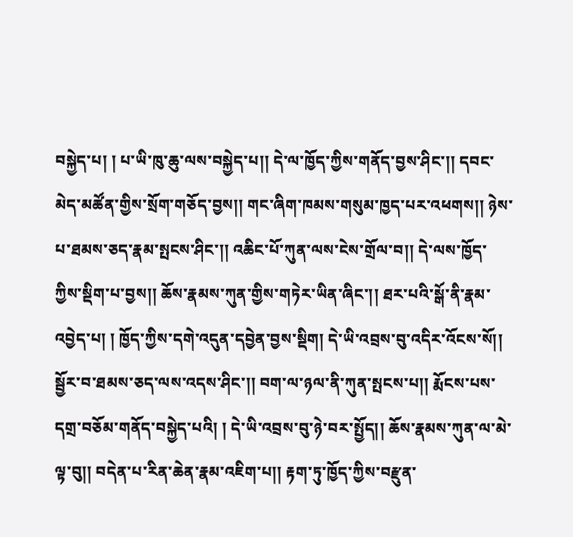བསྐྱེད་པ། ། པ་ཡི་ཁུ་ཆུ་ལས་བསྐྱེད་པ།། དེ་ལ་ཁྱོད་ཀྱིས་གནོད་བྱས་ཤིང་།། དབང་མེད་མཚོན་གྱིས་སྲོག་གཅོད་བྱས།། གང་ཞིག་ཁམས་གསུམ་ཁྱད་པར་འཕགས།། ཉེས་པ་ཐམས་ཅད་རྣམ་སྤངས་ཤིང་།། འཆིང་པོ་ཀུན་ལས་ངེས་གྲོལ་བ།། དེ་ལས་ཁྱོད་ཀྱིས་སྡིག་པ་བྱས།། ཆོས་རྣམས་ཀུན་གྱིས་གཏེར་ཡིན་ཞིང་།། ཐར་པའི་སྒོ་ནི་རྣམ་འབྱེད་པ། ། ཁྱོད་ཀྱིས་དགེ་འདུན་དབྱེན་བྱས་སྡིག། དེ་ཡི་འབྲས་བུ་འདིར་འོངས་སོ།། སྦྱོར་བ་ཐམས་ཅད་ལས་འདས་ཤིང་།། བག་ལ་ཉལ་ནི་ཀུན་སྤངས་པ།། རྨོངས་པས་དགྲ་བཅོམ་གནོད་བསྐྱེད་པའི། ། དེ་ཡི་འབྲས་བུ་ཉེ་བར་སྤྱོད།། ཆོས་རྣམས་ཀུན་ལ་མེ་ལྟ་བུ།། བདེན་པ་རིན་ཆེན་རྣམ་འཇིག་པ།། རྟག་ཏུ་ཁྱོད་ཀྱིས་བརྫུན་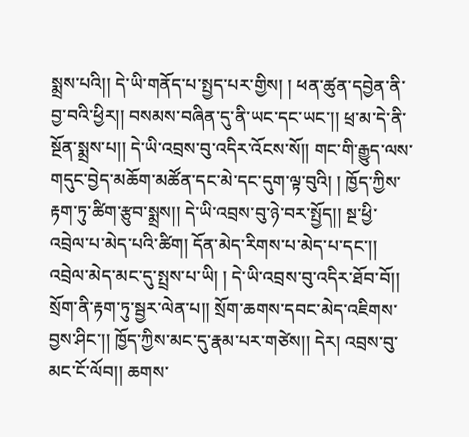སྨྲས་པའི།། དེ་ཡི་གནོད་པ་སྤྱད་པར་གྱིས། ། ཕན་ཚུན་དབྱེན་ནི་བྱ་བའི་ཕྱིར།། བསམས་བཞིན་དུ་ནི་ཡང་དང་ཡང་།། ཕྲ་མ་དེ་ནི་སྔོན་སྨྲས་པ།། དེ་ཡི་འབྲས་བུ་འདིར་འོངས་སོ།། གང་གི་རྒྱུད་ལས་གདུང་བྱེད་མཆོག་མཚོན་དང་མེ་དང་དུག་ལྟ་བུའི། ། ཁྱོད་ཀྱིས་རྟག་ཏུ་ཚིག་རྩུབ་སྨྲས།། དེ་ཡི་འབྲས་བུ་ཉེ་བར་སྤྱོད།། སྔ་ཕྱི་འབྲེལ་པ་མེད་པའི་ཚིག། དོན་མེད་རིགས་པ་མེད་པ་དང་།། འབྲེལ་མེད་མང་དུ་སྤྲས་པ་ཡི། ། དེ་ཡི་འབྲས་བུ་འདིར་ཐོབ་བོ།། སྲོག་ནི་རྟག་ཏུ་སྦྱར་ལེན་པ།། སྲོག་ཆགས་དབང་མེད་འཇིགས་བྱས་ཤིང་།། ཁྱོད་ཀྱིས་མང་དུ་རྣམ་པར་གཙེས།། དེར། འབྲས་བུ་མང་ངོ་ལོབ།། ཆགས་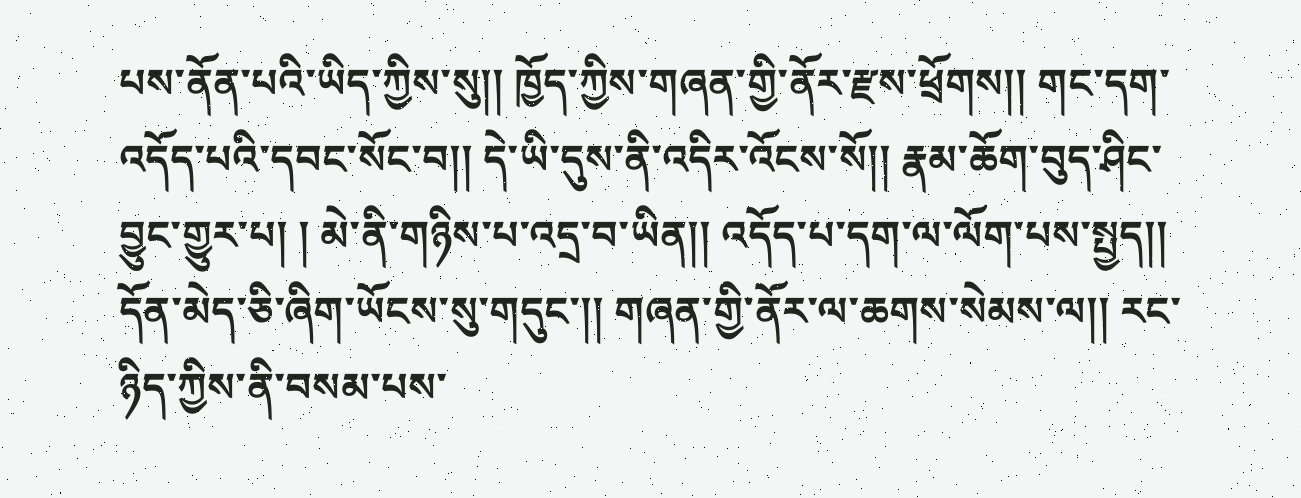པས་ནོན་པའི་ཡིད་ཀྱིས་སུ།། ཁྱོད་ཀྱིས་གཞན་གྱི་ནོར་རྫས་ཕྲོགས།། གང་དག་འདོད་པའི་དབང་སོང་བ།། དེ་ཡི་དུས་ནི་འདིར་འོངས་སོ།། རྣམ་ཆོག་བུད་ཤིང་བྱུང་གྱུར་པ། ། མེ་ནི་གཉིས་པ་འདྲ་བ་ཡིན།། འདོད་པ་དག་ལ་ལོག་པས་སྤྱད།། དོན་མེད་ཅི་ཞིག་ཡོངས་སུ་གདུང་།། གཞན་གྱི་ནོར་ལ་ཆགས་སེམས་ལ།། རང་ཉིད་ཀྱིས་ནི་བསམ་པས་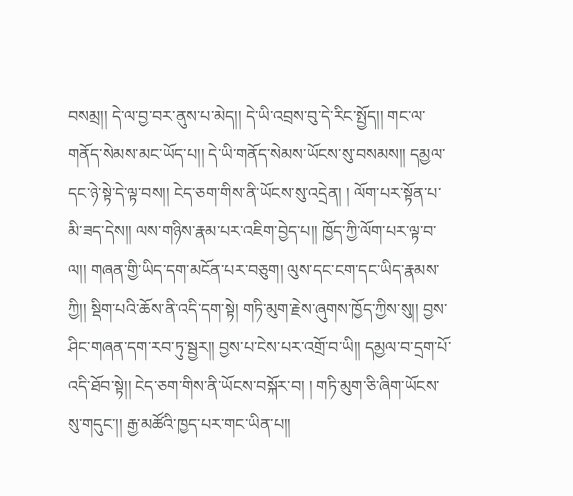བསམྲ།། དེ་ལ་བྱ་བར་ནུས་པ་མེད།། དེ་ཡི་འབྲས་བུ་དེ་རིང་སྤྱོད།། གང་ལ་གནོད་སེམས་མང་ཡོད་པ།། དེ་ཡི་གནོད་སེམས་ཡོངས་སུ་བསམས།། དམྱལ་དང་ཉེ་སྟེ་དེ་ལྟ་བས།། ངེད་ཅག་གིས་ནི་ཡོངས་སུ་འདྲེན། ། ལོག་པར་སྟོན་པ་མི་ཟད་དེས།། ལས་གཉིས་རྣམ་པར་འཇིག་བྱེད་པ།། ཁྱོད་ཀྱི་ལོག་པར་ལྟ་བ་ལ།། གཞན་གྱི་ཡིད་དག་མངོན་པར་བཅུག། ལུས་དང་ངག་དང་ཡིད་རྣམས་ཀྱི།། སྡིག་པའི་ཆོས་ནི་འདི་དག་སྟེ། གཏི་མུག་རྗེས་ཞུགས་ཁྱོད་ཀྱིས་སུ།། བྱས་ཤིང་གཞན་དག་རབ་ཏུ་སྦྱར།། བྱས་པ་ངེས་པར་འགྲོ་བ་ཡི།། དམྱལ་བ་དྲག་པོ་འདི་ཐོབ་སྟེ།། ངེད་ཅག་གིས་ནི་ཡོངས་བསྐོར་བ། ། གཏི་མུག་ཅི་ཞིག་ཡོངས་སུ་གདུང་།། རྒྱ་མཚོའི་ཁྱད་པར་གང་ཡིན་པ།།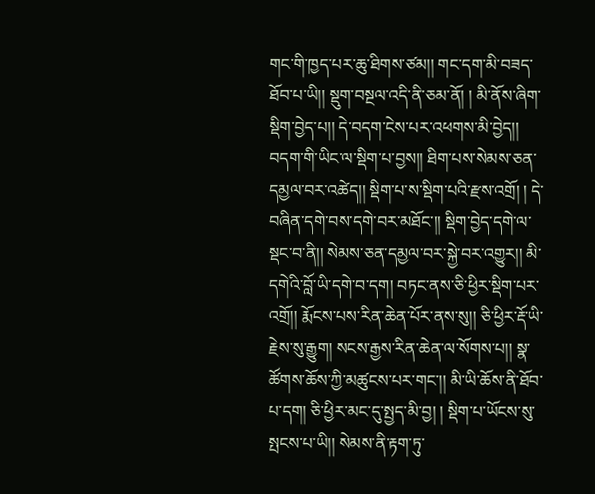གང་གི་ཁྱད་པར་ཆུ་ཐིགས་ཙམ།། གང་དག་མི་བཟད་ཐོབ་པ་ཡི།། སྡུག་བསྔལ་འདི་ནི་ཅམ་ནོ། ། མི་ནོས་ཞིག་སྡིག་བྱེད་པ།། དེ་བདག་ངེས་པར་འཕགས་མི་བྱེད།། བདག་གི་ཡིང་ལ་སྡིག་པ་བྱས།། ཐིག་པས་སེམས་ཅན་དམྱལ་བར་འཚེད།། སྡིག་པ་ས་སྡིག་པའི་རྫས་འགྲོ། ། དེ་བཞིན་དགེ་བས་དགེ་བར་མཐོང་།། སྡིག་བྱེད་དགེ་ལ་སྡང་བ་ནི།། སེམས་ཅན་དམྱལ་བར་སྐྱེ་བར་འགྱུར།། མི་དགེའི་བློ་ཡི་དགེ་བ་དག། བཏང་ནས་ཅི་ཕྱིར་སྡིག་པར་འགྲོ།། རྨོངས་པས་རིན་ཆེན་པོར་ནས་སུ།། ཅི་ཕྱིར་རྡོ་ཡི་རྗེས་སུ་རྒྱུག། སངས་རྒྱས་རིན་ཆེན་ལ་སོགས་པ།། སྣ་ཚོགས་ཆོས་ཀྱི་མཚུངས་པར་གང་།། མི་ཡི་ཆོས་ནི་ཐོབ་པ་དག། ཅི་ཕྱིར་མང་དུ་སྤྱད་མི་བྱ། ། སྡིག་པ་ཡོངས་སུ་སྤངས་པ་ཡི།། སེམས་ནི་རྟག་ཏུ་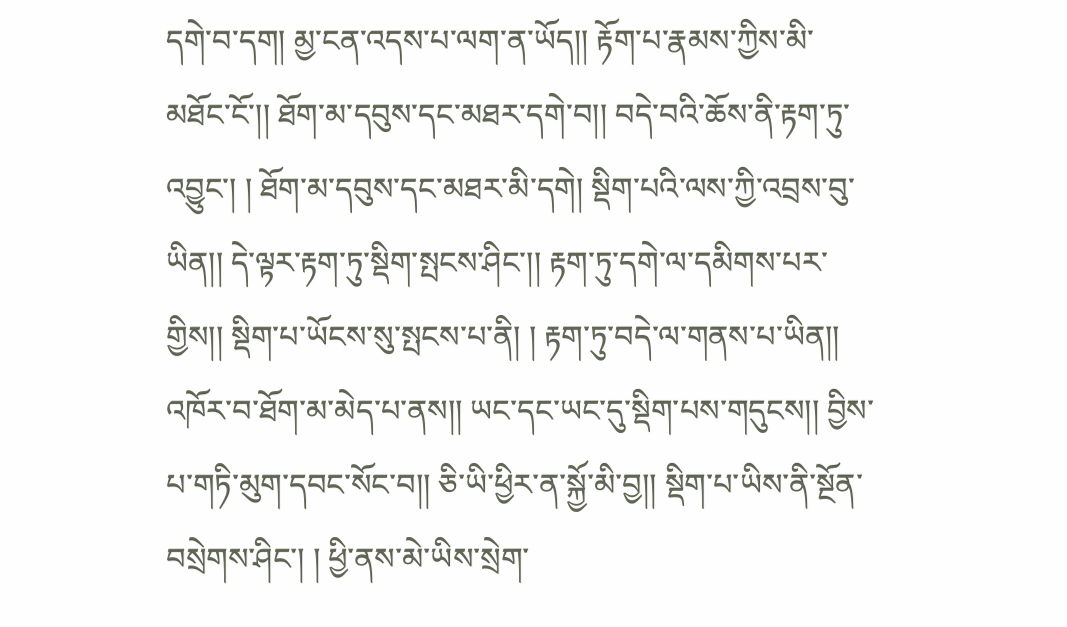དགེ་བ་དག། མྱ་ངན་འདས་པ་ལག་ན་ཡོད།། རྟོག་པ་རྣམས་ཀྱིས་མི་མཐོང་ངོ་།། ཐོག་མ་དབུས་དང་མཐར་དགེ་བ།། བདེ་བའི་ཆོས་ནི་རྟག་ཏུ་འབྱུང་། ། ཐོག་མ་དབུས་དང་མཐར་མི་དགེ། སྡིག་པའི་ལས་ཀྱི་འབྲས་བུ་ཡིན།། དེ་ལྟར་རྟག་ཏུ་སྡིག་སྤངས་ཤིང་།། རྟག་ཏུ་དགེ་ལ་དམིགས་པར་གྱིས།། སྡིག་པ་ཡོངས་སུ་སྤངས་པ་ནི། ། རྟག་ཏུ་བདེ་ལ་གནས་པ་ཡིན།། འཁོར་བ་ཐོག་མ་མེད་པ་ནས།། ཡང་དང་ཡང་དུ་སྡིག་པས་གདུངས།། བྱིས་པ་གཏི་མུག་དབང་སོང་བ།། ཅི་ཡི་ཕྱིར་ན་སྐྱོ་མི་བྱ།། སྡིག་པ་ཡིས་ནི་སྔོན་བསྲེགས་ཤིང་། ། ཕྱི་ནས་མེ་ཡིས་སྲེག་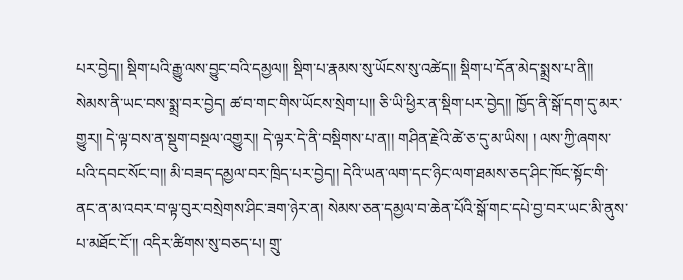པར་བྱེད།། སྡིག་པའི་རྒྱུ་ལས་བྱུང་བའི་དམྱལ།། སྡིག་པ་རྣམས་སུ་ཡོངས་སུ་འཚེད།། སྡིག་པ་དོན་མེད་སྨྲས་པ་ནི།། སེམས་ནི་ཡང་བས་སྨྲ་བར་བྱེད། ཚ་བ་གང་གིས་ཡོངས་སྲེག་པ།། ཅི་ཡི་ཕྱིར་ན་སྡིག་པར་བྱེད།། ཁྱོད་ནི་སྒོ་དག་དུ་མར་གྱུར།། དེ་ལྟ་བས་ན་སྡུག་བསྔལ་འགྱུར།། དེ་ལྟར་དེ་ནི་བསྡིགས་པ་ན།། གཤིན་རྗེའི་ཚེ་ཅ་དུ་མ་ཡིས། ། ལས་ཀྱི་ཞགས་པའི་དབང་སོང་བ།། མི་བཟད་དམྱལ་བར་ཁྲིད་པར་བྱེད།། དེའི་ཡན་ལག་དང་ཉིང་ལག་ཐམས་ཅད་ཤིང་ཁོང་སྟོང་གི་ནང་ན་མ་འབར་བ་ལྟ་བུར་བསྲེགས་ཤིང་ཟག་ཉེར་ན། སེམས་ཅན་དམྱལ་བ་ཆེན་པོའི་སྒོ་གང་དཔེ་བྱ་བར་ཡང་མི་ནུས་པ་མཐོང་ངོ་།། འདིར་ཚིགས་སུ་བཅད་པ། གྲུ་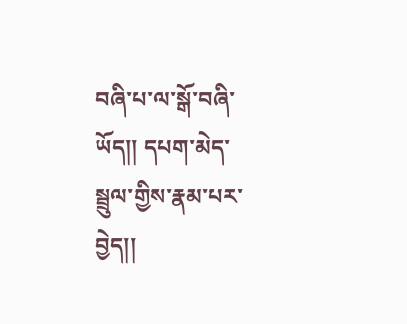བཞི་པ་ལ་སྒོ་བཞི་ཡོད།། དཔག་མེད་སྦྲུལ་གྱིས་རྣམ་པར་བྱེད།།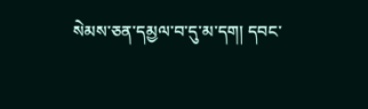སེམས་ཅན་དམྱལ་བ་དུ་མ་དག། དབང་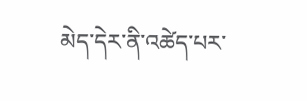མེད་དེར་ནི་འཚེད་པར་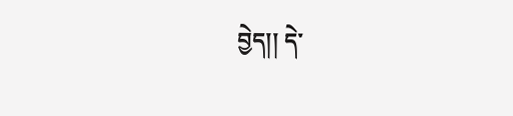བྱེད།། དེ་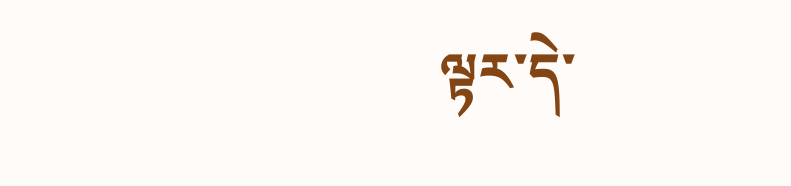ལྟར་དེ་